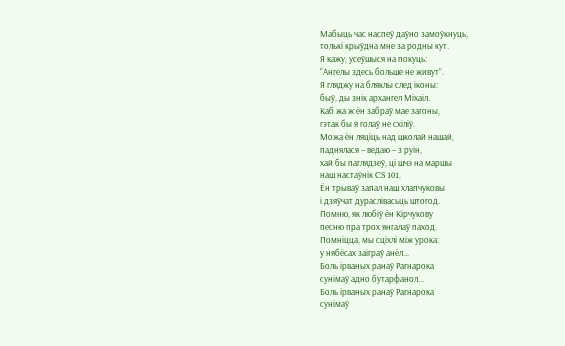Мабыць час наспеў даўно замоўкнуць,
толькі крыўдна мне за родны кут.
Я кажу, усеўшыся на покуць:
“Ангелы здесь больше не живут”.
Я гляджу на бляклы след іконы:
быў, ды знік архангел Міхаіл.
Каб жа ж ён забраў мае загоны,
гэтак бы я голаў не схіліў.
Можа ён ляціць над школай нашай,
паднялася – ведаю – з руін,
хай бы паглядзеў, ці шчэ на маршы
наш настаўнік CS 101.
Ён трываў запал наш хлапчуковы
і дзяўчат дураслівасьць штогод.
Помню, як любіў ён Кірчукову
песню пра трох янгалаў паход.
Помніцца, мы сціхлі між урока:
у нябёсах заіграў анёл...
Боль ірваных ранаў Рагнарока
сунімаў адно бутарфанол...
Боль ірваных ранаў Рагнарока
сунімаў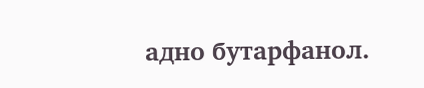адно бутарфанол.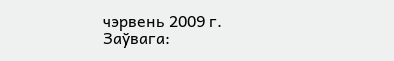чэрвень 2009 г.
Заўвага: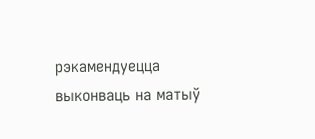рэкамендуецца выконваць на матыў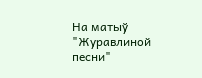На матыў
"Журавлиной песни"